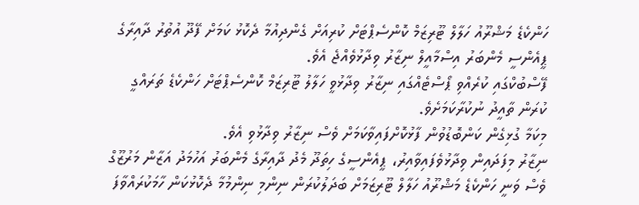ހަންކެޑެ މަޝްރޫއު ހަލާލް ޓޫރިޒަމް ކޮންސެޕްޓަށް ކުރިއަށް ގެންދިއުމާ ދެކޮޅު ކަމަށް ފޭދޫ އުތުރު ދާއިރާގެ ޕީއެންސީ މެންބަރު އިސްމާއީލް ނިޒާރު ވިދާޅުވެއްޖެ އެވެ.
ފޭސްބުކްގައި ކުރެއްވި ޕޯސްޓެއްގައި ނިޒާރު ވިދާޅުވީ ހަލާލު ޓޫރިޒަމް ކޮންސެޕްޓަށް ހަންކެޑެ ތަރައްގީ ކުރަން ތާއީދު ނުކުރާކަމަށެވެ.
މިކަމާ ގުޅިގެން ކަންބޮޑުވުން ފާޅުކޮށްފައިވާކަމަށް ވެސް ނިޒާރު ވިދާޅުވި އެވެ.
ނިޒާރު މިފަދައިން ވިދާޅުވެފައިވާއިރު، ޕީއެންސީގެ ހިތަދޫ މެދު ދާއިރާގެ މެންބަރު އަހުމަދު އަޒާން މަރުޒޫގް ވެސް ވަނީ ހަންކެޑެ މަޝްރޫއު ހަލާލް ޓޫރިޒަމަށް ބަދަލުކުރަން ނިންމި ނިންމުމާ ދެކޮޅުކަން ހާމަކުރައްވާފަ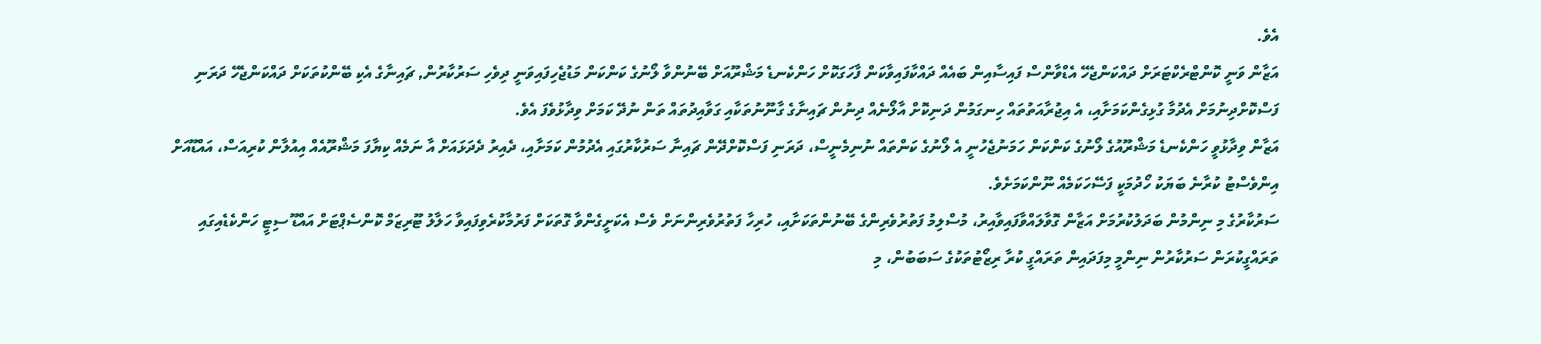އެވެ.
އަޒާން ވަނީ ކޮންޓްރެކްޓަރަށް ދައްކަންޖެހޭ އެޑްވާންސް ފައިސާއިން ބައެއް ދައްކާފައިވާކަން ފާހަގަކޮށް ހަންކެނޑެ މަޝްރޫއަށް ބޭނުންވާ ލޯނުގެ ކަންކަން މަޑުޖެހިފައިވަނީ ދިވެހި ސަރުކާރުން, ޗައިނާގެ އެކި ބޭންކުތަކަށް ދައްކަންޖެހޭ ދަރަނި ފަސްކޮށްދިނުމަށް އެދުމާ ގުޅިގެންކަމަށާއި، އެ އިޖުރާއަތުތައް ހިނގަމުން ދަނިކޮށް އާލޯނެއް ދިނުން ޗައިނާގެ ގާނޫނުތަކާއި ގަވާއިދުތައް ތަން ނުދޭ ކަމަށް ވިދާޅުވެފަ އެވެ.
އަޒާން ވިދާޅުވީ ހަންކެނޑެ މަޝްރޫއުގެ ލޯނުގެ ކަންކަން ހަމަނުޖެހުނީ އެ ލޯނުގެ ކަންތައް ނުނިމެނީސް، ދަރަނި ފަސްކޮށްދޭން ޗައިނާ ސަރުކާރުގައި އެދުމުން ކަމަށާއި، ދެއިރު ދެދަޅައަށް އާ ނަމެއް ކިޔާފަ މަޝްރޫއެއް އިއުލާން ކުރިއަސް، އައްޑޫއަށް އިންވެސްޓު ކުރާނެ ބަޔަކު ހޯދުމަކީ ފަސޭހަކަމެއް ނޫންކަމަށެވެ.
ސަރުކާރުގެ މި ނިންމުން ބަދަލުކުރުމަށް އަޒާން ގޮވާލައްވާފައިވާއިރު، މުސްލިމު ފަތުރުވެރިންގެ ބޭނުންތަކަށާއި، ހުރިހާ ފަތުރުވެރިންނަށް ވެސް އެކަށީގެންވާ ގޮތަކަށް ފަރުމާކުރެވިފައިވާ ހަލާލު ޓޫރިޒަމް ކޮންސެޕްޓަށް އައްޑޫ ސިޓީ ހަންކެޑެއިގައި ތަރައްގީކުރަން ސަރުކާރުން ނިންމީ މިފަދައިން ތަރައްގީ ކުރާ ރިޒޯޓުތަކުގެ ސަބަބުން، މި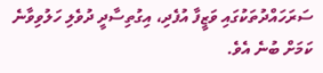ސަރަހައްދުތަކުގައި ވަޒީފާ އުފެދި، އިގުތިސާދީ ދުވެލި ހަލުވިވާނެ ކަމަށް ބުނެ އެވެ.